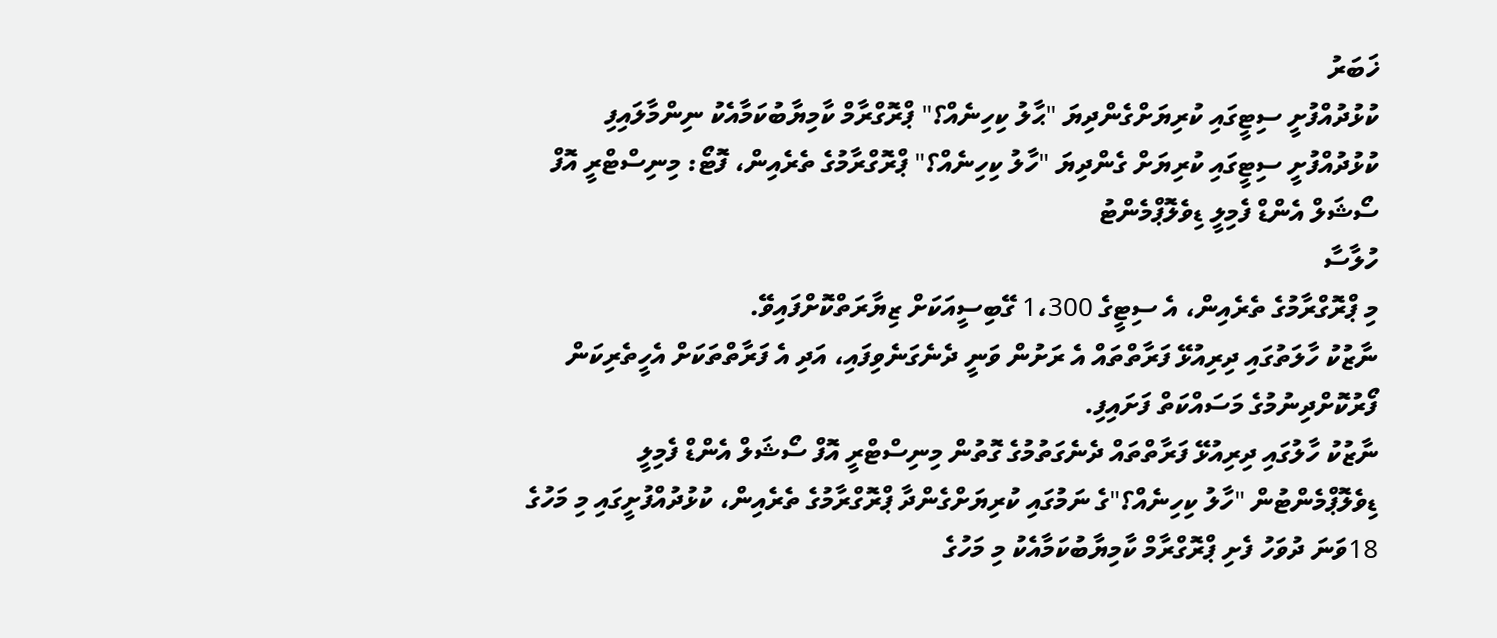ޚަބަރު
ކުޅުދުއްފުށީ ސިޓީގައި ކުރިޔަށްގެންދިޔަ "ޙާލު ކިހިނެއް؟" ޕްރޮގްރާމް ކާމިޔާބުކަމާއެކު ނިންމާލައިފި
ކުޅުދުއްފުށީ ސިޓީގައި ކުރިޔަށް ގެންދިޔަ "ހާލު ކިހިނެއް؟" ޕްރޮގްރާމުގެ ތެރެއިން، ފޮޓޯ: މިނިސްޓްރީ އޮފް ސޯޝަލް އެންޑް ފެމިލީ ޑިވެލޮޕްމެންޓު
ހުލާސާ
މި ޕްރޮގްރާމުގެ ތެރެއިން، އެ ސިޓީގެ 1،300 ގޭބިސީއަކަށް ޒިޔާރަތްކޮށްފައިވޭ.
ނާޒުކު ހާލަތުގައި ދިރިއުޅޭ ފަރާތްތައް އެ ރަށުން ވަނީ ދެނެގަނެވިފައި، އަދި އެ ފަރާތްތަކަށް އެހީތެރިކަން ފޯރުކޮށްދިނުމުގެ މަސައްކަތް ފަށައިފި.
ނާޒުކު ހާލުގައި ދިރިއުޅޭ ފަރާތްތައް ދެނެގަތުމުގެ ގޮތުން މިނިސްޓްރީ އޮފް ސޯޝަލް އެންޑް ފެމިލީ ޑިވެލޮޕްމެންޓުން "ހާލު ކިހިނެއް؟"ގެ ނަމުގައި ކުރިޔަށްގެންދާ ޕްރޮގްރާމުގެ ތެރެއިން، ކުޅުދުއްފުށީގައި މި މަހުގެ 18ވަނަ ދުވަހު ފެށި ޕްރޮގްރާމް ކާމިޔާބުކަމާއެކު މި މަހުގެ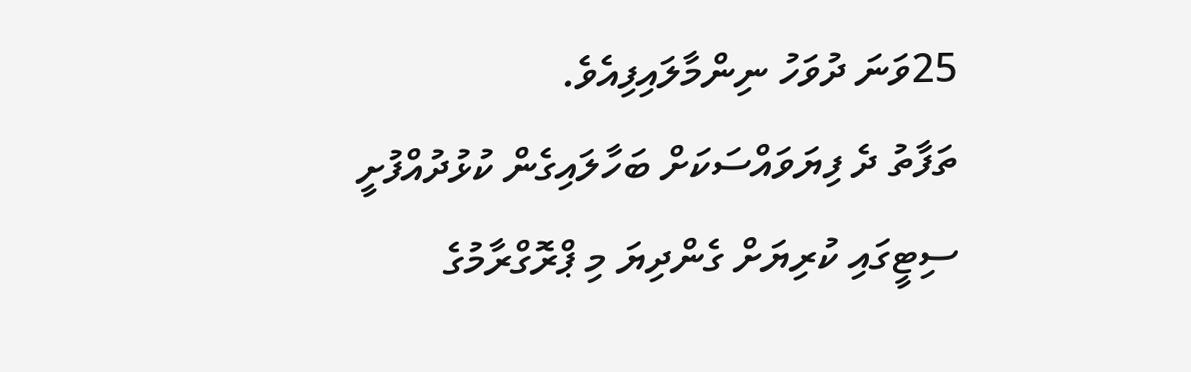25ވަނަ ދުވަހު ނިންމާލައިފިއެވެ.
ތަފާތު ދެ ފިޔަވައްސަކަށް ބަހާލައިގެން ކުޅުދުއްފުށީ ސިޓީގައި ކުރިޔަށް ގެންދިޔަ މި ޕްރޮގްރާމުގެ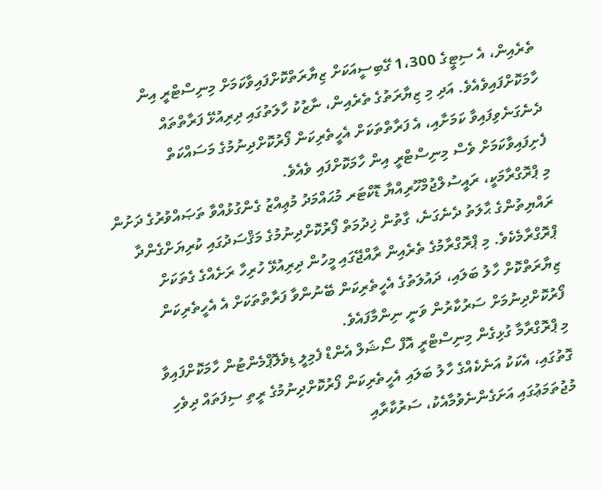ތެރެއިން، އެ ސިޓީގެ 1،300 ގޭބިސީއަކަށް ޒިޔާރަތްކޮށްފައިވާކަމަށް މިނިސްޓްރީ އިން ހާމަކޮށްފައިވެއެވެ. އަދި މި ޒިޔާރަތުގެ ތެރެއިން، ނާޒުކު ހާލަތުގައި ދިރިއުޅޭ ފަރާތްތައް ދެނެގަނެވިފައިވާ ކަމަށާއި، އެ ފަރާތްތަކަށް އެހީތެރިކަން ފޯރުކޮށްދިނުމުގެ މަސައްކަތް ފެށިފައިވާކަމަށް ވެސް މިނިސްޓްރީ އިން ހާމަކޮށްފައި ވެއެވެ.
މި ޕްރޮގްރާމަކީ، ރައީސުލްޖުމްހޫރިއްޔާ ޑޮކްޓަރ މުޙައްމަދު މުޢިއްޒު ގެންގުޅުއްވާ ތަޞައްވުރުގެ ދަށުން ރައްޔިތުންގެ ޙާލަތު ދެނެގަނެ، ގާތުން ޚިދުމަތް ފޯރުކޮށްދިނުމުގެ މަޤްސަދުގައި ކުރިޔަށްގެންދާ ޕްރޮގްރާމެކެވެ. މި ޕްރޮގްރާމުގެ ތެރެއިން ރާއްޖޭގައި މީހުން ދިރިއުޅޭ ހުރިހާ ރަށެއްގެ ގެތަކަށް ޒިޔާރަތްކޮށް ހާލު ބަލައި، ދައުލަތުގެ އެހީތެރިކަން ބޭނުންވާ ފަރާތްތަކަށް އެ އެހީތެރިކަން ފޯރުކޮށްދިނުމަށް ސަރުކާރުން ވަނީ ނިންމާފައެވެ.
މި ޕްރޮގްރާމާ ގުޅިގެން މިނިސްޓްރީ އޮފް ސޯޝަލް އެންޑް ފެމިލީ ޑިވެލޮޕްމެންޓުން ހާމަކޮށްފައިވާ ގޮތުގައި، އެކަކު އަނެކެއްގެ ހާލު ބަލައި އެހީތެރިކަން ފޯރުކޮށްދިނުމުގެ ރީތި ސިފަތައް ދިވެހި މުޖުތަމަޢުގައި އަށަގެންނެވުމާއެކު، ސަރުކާރާއި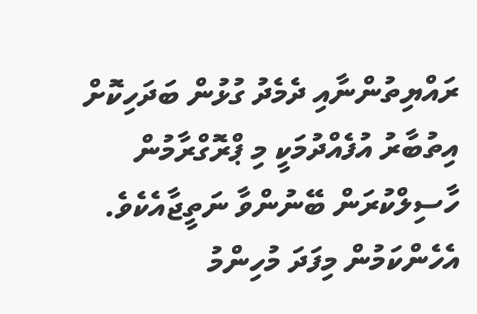ރައްޔިތުންނާއި ދެމެދު ގުޅުން ބަދަހިކޮށް އިތުބާރު އުފެއްދުމަކީ މި ޕްރޮގްރާމުން ހާސިލްކުރަން ބޭނުންވާ ނަތީޖާއެކެވެ. އެހެންކަމުން މިފަދަ މުހިންމު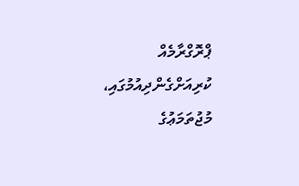ޕްރޮގްރާމެއް ކުރިއަށްގެންދިއުމުގައި، މުޖުތަމަޢުގެ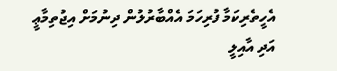އެހީތެރިކަމާ ފުރިހަމަ އެއްބާރުލުން ދިނުމަށް އިޖުތިމާޢީ އަދި އާއިލީ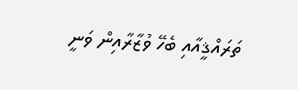ތަރައްޤީއާއި ބެހޭ ވުޒާރާއިން ވަނީ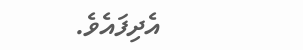އެދިފައެވެ.